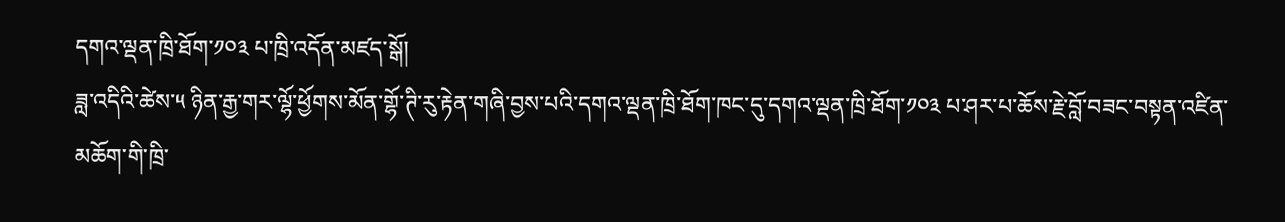དགའ་ལྡན་ཁྲི་ཐོག་༡༠༣ པ་ཁྲི་འདོན་མཛད་སྒོ།
ཟླ་འདིའི་ཚེས་༥ ཉིན་རྒྱ་གར་ལྷོ་ཕྱོགས་མོན་གྷོ་ཊི་རུ་རྟེན་གཞི་བྱས་པའི་དགའ་ལྡན་ཁྲི་ཐོག་ཁང་དུ་དགའ་ལྡན་ཁྲི་ཐོག་༡༠༣ པ་ཤར་པ་ཆོས་རྗེ་བློ་བཟང་བསྟན་འཛིན་མཆོག་གི་ཁྲི་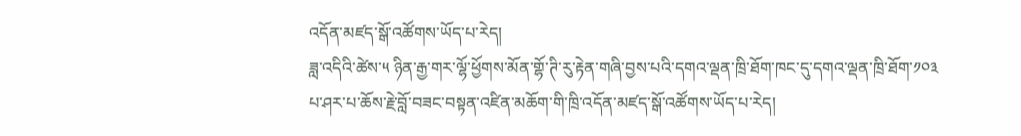འདོན་མཛད་སྒོ་འཚོགས་ཡོད་པ་རེད།
ཟླ་འདིའི་ཚེས་༥ ཉིན་རྒྱ་གར་ལྷོ་ཕྱོགས་མོན་གྷོ་ཊི་རུ་རྟེན་གཞི་བྱས་པའི་དགའ་ལྡན་ཁྲི་ཐོག་ཁང་དུ་དགའ་ལྡན་ཁྲི་ཐོག་༡༠༣ པ་ཤར་པ་ཆོས་རྗེ་བློ་བཟང་བསྟན་འཛིན་མཆོག་གི་ཁྲི་འདོན་མཛད་སྒོ་འཚོགས་ཡོད་པ་རེད།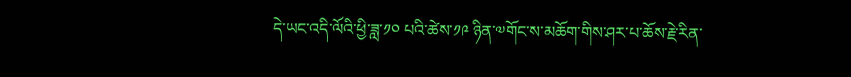དེ་ཡང་འདི་ལོའི་ཕྱི་ཟླ་༡༠ པའི་ཚེས་༡༩ ཉིན་༧གོང་ས་མཆོག་གིས་ཤར་པ་ཆོས་རྗེ་རིན་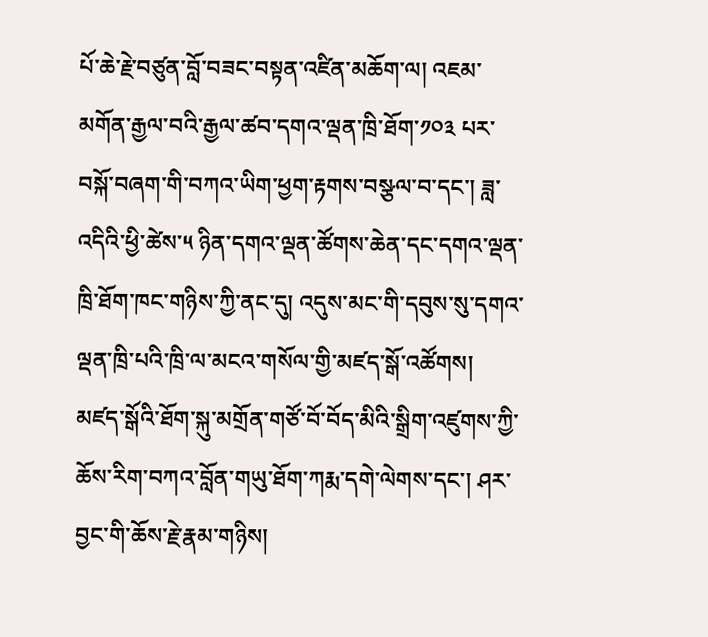པོ་ཆེ་རྗེ་བཙུན་བློ་བཟང་བསྟན་འཛིན་མཆོག་ལ། འཇམ་མགོན་རྒྱལ་བའི་རྒྱལ་ཚབ་དགའ་ལྡན་ཁྲི་ཐོག་༡༠༣ པར་བསྐོ་བཞག་གི་བཀའ་ཡིག་ཕྱག་རྟགས་བསྩལ་བ་དང་། ཟླ་འདིའི་ཕྱི་ཚེས་༥ ཉིན་དགའ་ལྡན་ཚོགས་ཆེན་དང་དགའ་ལྡན་ཁྲི་ཐོག་ཁང་གཉིས་ཀྱི་ནང་དུ། འདུས་མང་གི་དབུས་སུ་དགའ་ལྡན་ཁྲི་པའི་ཁྲི་ལ་མངའ་གསོལ་གྱི་མཛད་སྒོ་འཚོགས།
མཛད་སྒོའི་ཐོག་སྐུ་མགྲོན་གཙོ་བོ་བོད་མིའི་སྒྲིག་འཛུགས་ཀྱི་ཆོས་རིག་བཀའ་བློན་གཡུ་ཐོག་ཀརྨ་དགེ་ལེགས་དང་། ཤར་བྱང་གི་ཆོས་རྗེ་རྣམ་གཉིས།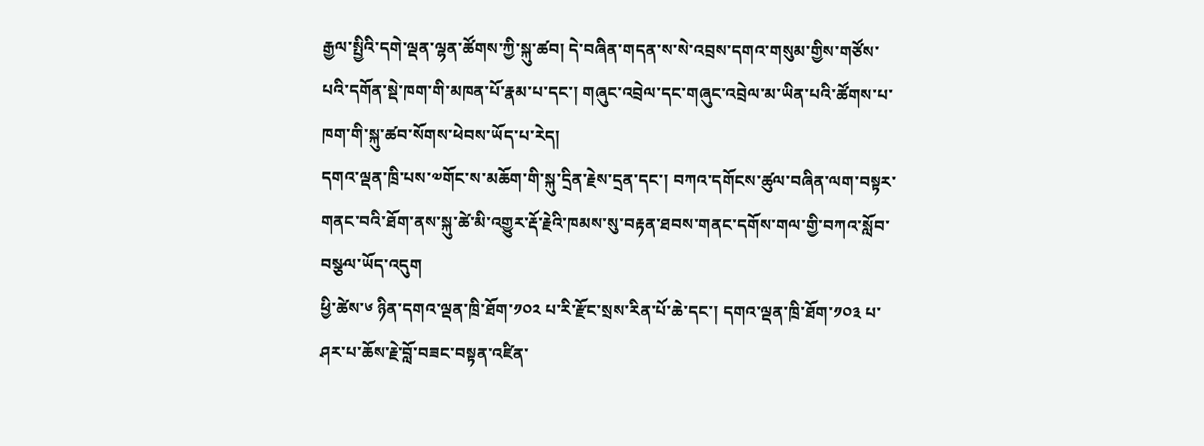རྒྱལ་སྤྱིའི་དགེ་ལྡན་ལྷན་ཚོགས་ཀྱི་སྐུ་ཚབ། དེ་བཞིན་གདན་ས་སེ་འབྲས་དགའ་གསུམ་གྱིས་གཙོས་པའི་དགོན་སྡེ་ཁག་གི་མཁན་པོ་རྣམ་པ་དང་། གཞུང་འབྲེལ་དང་གཞུང་འབྲེལ་མ་ཡིན་པའི་ཚོགས་པ་ཁག་གི་སྐུ་ཚབ་སོགས་ཕེབས་ཡོད་པ་རེད།
དགའ་ལྡན་ཁྲི་པས་༧གོང་ས་མཆོག་གི་སྐུ་དྲིན་རྗེས་དྲན་དང་། བཀའ་དགོངས་ཚུལ་བཞིན་ལག་བསྟར་གནང་བའི་ཐོག་ནས་སྐུ་ཚེ་མི་འགྱུར་རྡོ་རྗེའི་ཁམས་སུ་བརྟན་ཐབས་གནང་དགོས་གལ་གྱི་བཀའ་སློབ་བསྩལ་ཡོད་འདུག
ཕྱི་ཚེས་༦ ཉིན་དགའ་ལྡན་ཁྲི་ཐོག་༡༠༢ པ་རི་རྫོང་སྲས་རིན་པོ་ཆེ་དང་། དགའ་ལྡན་ཁྲི་ཐོག་༡༠༣ པ་ཤར་པ་ཆོས་རྗེ་བློ་བཟང་བསྟན་འཛིན་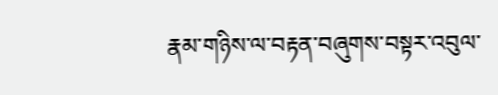རྣམ་གཉིས་ལ་བརྟན་བཞུགས་བསྟར་འབུལ་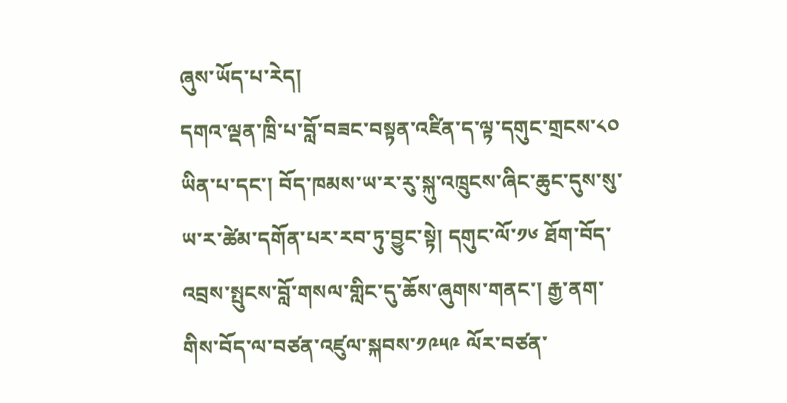ཞུས་ཡོད་པ་རེད།
དགའ་ལྡན་ཁྲི་པ་བློ་བཟང་བསྟན་འཛིན་ད་ལྟ་དགུང་གྲངས་༨༠ ཡིན་པ་དང་། བོད་ཁམས་ཡ་ར་རུ་སྐུ་འཁྲུངས་ཞིང་ཆུང་དུས་སུ་ཡ་ར་ཚེམ་དགོན་པར་རབ་ཏུ་བྱུང་སྟེ། དགུང་ལོ་༡༦ ཐོག་བོད་འབྲས་སྤུངས་བློ་གསལ་གླིང་དུ་ཆོས་ཞུགས་གནང་། རྒྱ་ནག་གིས་བོད་ལ་བཙན་འཛུལ་སྐབས་༡༩༥༩ ལོར་བཙན་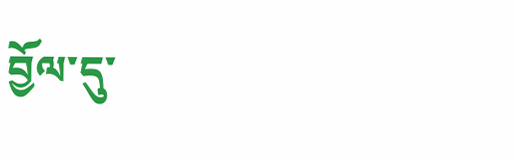བྱོལ་དུ་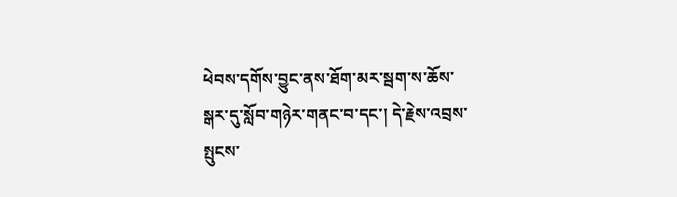ཕེབས་དགོས་བྱུང་ནས་ཐོག་མར་སྦག་ས་ཆོས་སྒར་དུ་སློབ་གཉེར་གནང་བ་དང་། དེ་རྗེས་འབྲས་སྤུངས་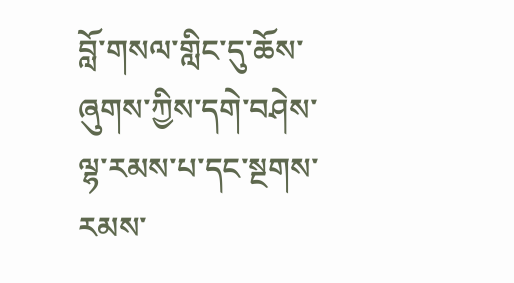བློ་གསལ་གླིང་དུ་ཆོས་ཞུགས་ཀྱིས་དགེ་བཤེས་ལྷ་རམས་པ་དང་སྔགས་རམས་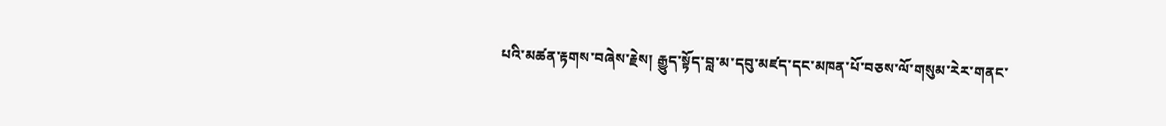པའི་མཚན་རྟགས་བཞེས་རྗེས། རྒྱུད་སྟོད་བླ་མ་དབུ་མཛད་དང་མཁན་པོ་བཅས་ལོ་གསུམ་རེར་གནང་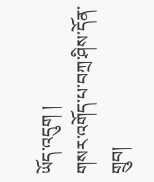ཡོད་འདུག །
གསར་འགོད་པ་བཀྲ་ཤིས་དོན་གྲུབ།